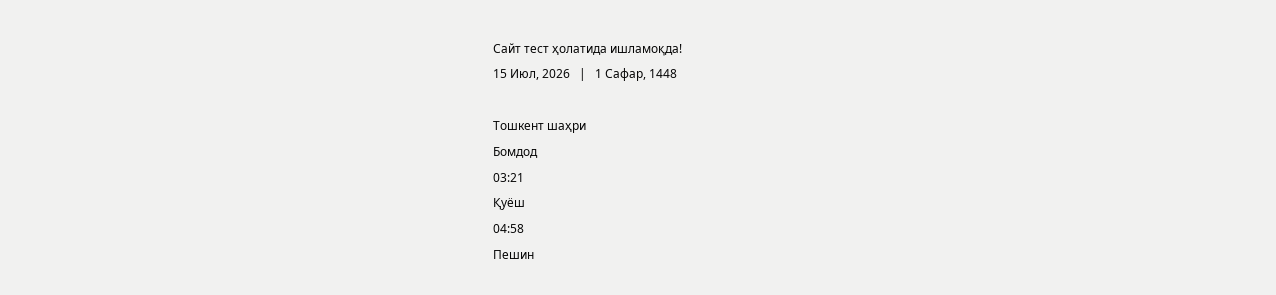Сайт тест ҳолатида ишламоқда!
15 Июл, 2026   |   1 Сафар, 1448

Тошкент шаҳри
Бомдод
03:21
Қуёш
04:58
Пешин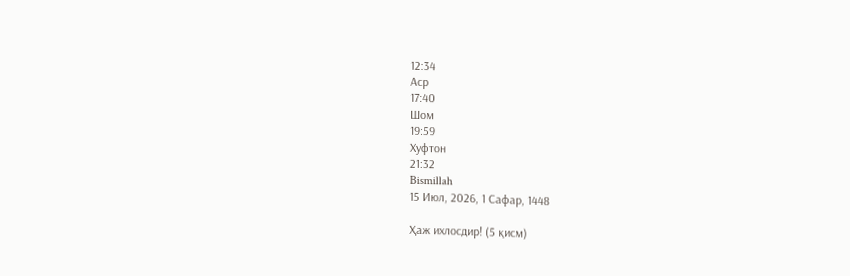12:34
Аср
17:40
Шом
19:59
Хуфтон
21:32
Bismillah
15 Июл, 2026, 1 Сафар, 1448

Ҳаж ихлосдир! (5 қисм)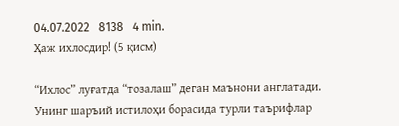04.07.2022   8138   4 min.
Ҳаж ихлосдир! (5 қисм)

“Ихлос” луғатда “тозалаш” деган маънони англатади. Унинг шаръий истилоҳи борасида турли таърифлар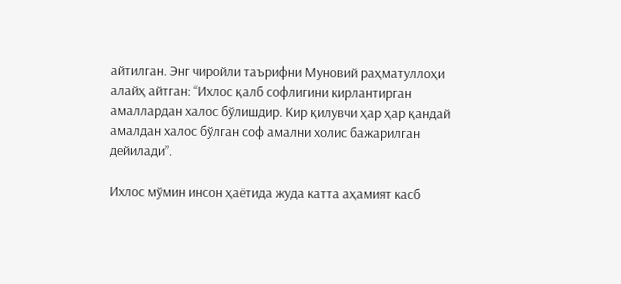айтилган. Энг чиройли таърифни Муновий раҳматуллоҳи алайҳ айтган: “Ихлос қалб софлигини кирлантирган амаллардан халос бўлишдир. Кир қилувчи ҳар ҳар қандай амалдан халос бўлган соф амални холис бажарилган дейилади”.

Ихлос мўмин инсон ҳаётида жуда катта аҳамият касб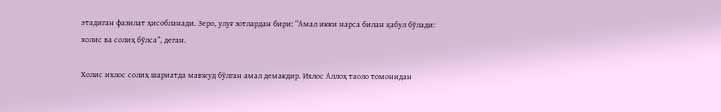этадиган фазилат ҳисобланади. Зеро, улуғ зотлардан бири: “Амал икки нарса билан қабул бўлади: холис ва солиҳ бўлса”, деган.

Холис ихлос солиҳ шариатда мавжуд бўлган амал демакдир. Ихлос Аллоҳ таоло томонидан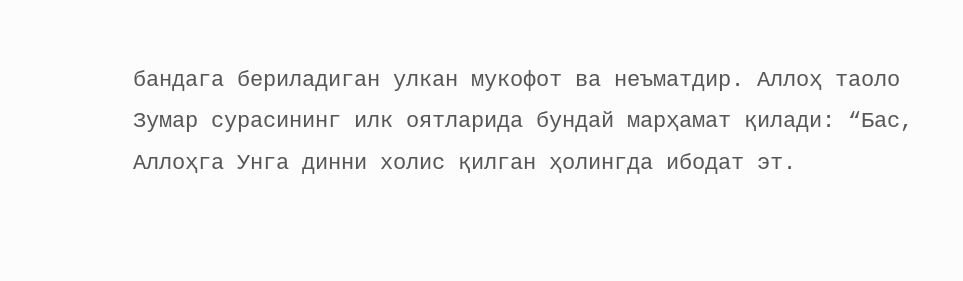бандага бериладиган улкан мукофот ва неъматдир. Аллоҳ таоло Зумар сурасининг илк оятларида бундай марҳамат қилади: “Бас, Аллоҳга Унга динни холис қилган ҳолингда ибодат эт.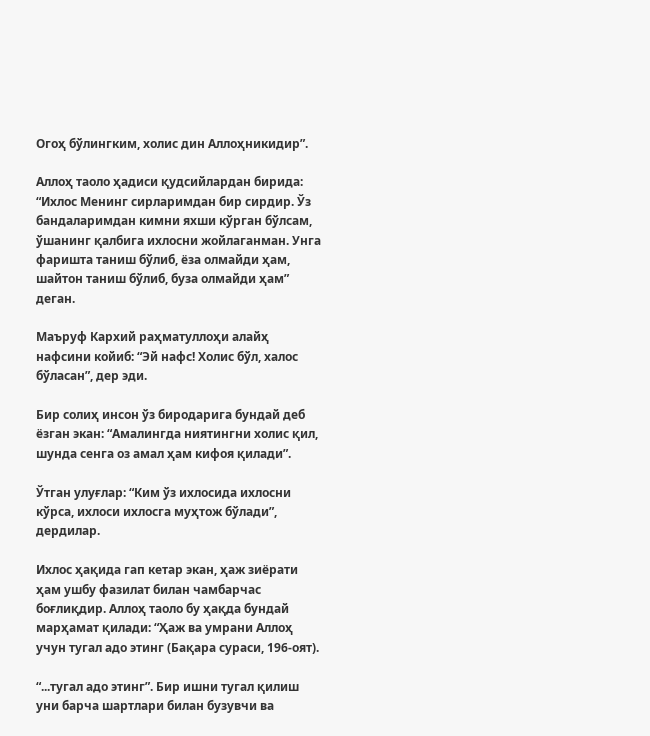Огоҳ бўлингким, холис дин Аллоҳникидир”.

Аллоҳ таоло ҳадиси қудсийлардан бирида: “Ихлос Менинг сирларимдан бир сирдир. Ўз бандаларимдан кимни яхши кўрган бўлсам, ўшанинг қалбига ихлосни жойлаганман. Унга фаришта таниш бўлиб, ёза олмайди ҳам, шайтон таниш бўлиб, буза олмайди ҳам” деган.

Маъруф Кархий раҳматуллоҳи алайҳ нафсини койиб: “Эй нафс! Холис бўл, халос бўласан”, дер эди.

Бир солиҳ инсон ўз биродарига бундай деб ёзган экан: “Амалингда ниятингни холис қил, шунда сенга оз амал ҳам кифоя қилади”.

Ўтган улуғлар: “Ким ўз ихлосида ихлосни кўрса, ихлоси ихлосга муҳтож бўлади”, дердилар.

Ихлос ҳақида гап кетар экан, ҳаж зиёрати ҳам ушбу фазилат билан чамбарчас боғлиқдир. Аллоҳ таоло бу ҳақда бундай марҳамат қилади: “Ҳаж ва умрани Аллоҳ учун тугал адо этинг (Бақара сураси, 196-оят).

“...тугал адо этинг”. Бир ишни тугал қилиш уни барча шартлари билан бузувчи ва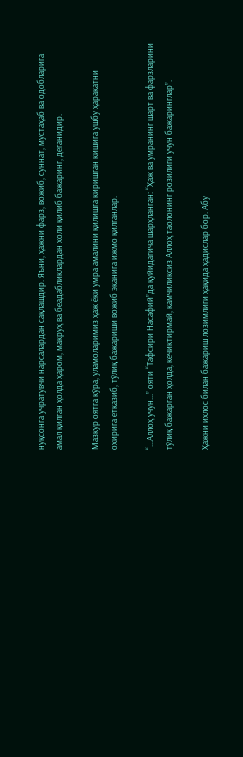нуқсонга учратувчи нарсалардан сақлашдир. Яъни, ҳажни фарз, вожиб, суннат, мустаҳаб ва одобларига амал қилган ҳолда ҳаром, макруҳ ва беадабликлардан холи қилиб бажаринг, деганидир.

Мазкур оятга кўра, уламоларимиз ҳаж ёки умра амалини қилишга киришган кишига ушбу ҳаракатни охирига етказиб, тўлиқ бажариши вожиб эканига ижмо қилганлар.

“...Аллоҳ учун...” ояти “Тафсири Насафий”да қуйидагича шарҳланган: “Ҳаж ва умранинг шарт ва фарзларини тўлиқ бажарган ҳолда, кечиктирмай, камчиликсиз Aллоҳ таолонинг розилиги учун бажаринглар”.

Ҳажни ихлос билан бажариш лозимлиги ҳақида ҳадислар бор. Абу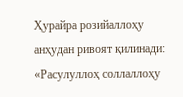Ҳурайра розийаллоҳу анҳудан ривоят қилинади: «Расулуллоҳ соллаллоҳу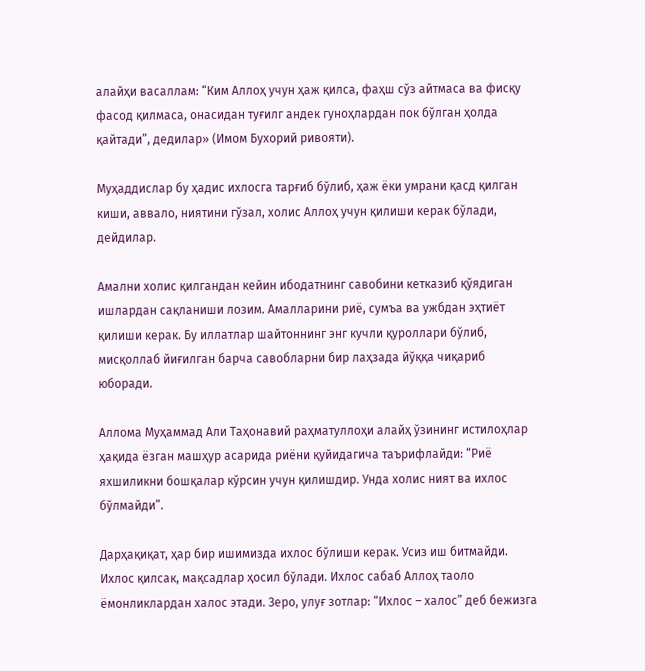алайҳи васаллам: “Ким Аллоҳ учун ҳаж қилса, фаҳш сўз айтмаса ва фисқу фасод қилмаса, онасидан туғилг андек гуноҳлардан пок бўлган ҳолда қайтади”, дедилар» (Имом Бухорий ривояти).

Муҳаддислар бу ҳадис ихлосга тарғиб бўлиб, ҳаж ёки умрани қасд қилган киши, аввало, ниятини гўзал, холис Аллоҳ учун қилиши керак бўлади, дейдилар.

Амални холис қилгандан кейин ибодатнинг савобини кетказиб қўядиган ишлардан сақланиши лозим. Амалларини риё, сумъа ва ужбдан эҳтиёт қилиши керак. Бу иллатлар шайтоннинг энг кучли қуроллари бўлиб, мисқоллаб йиғилган барча савобларни бир лаҳзада йўққа чиқариб юборади.

Аллома Муҳаммад Али Таҳонавий раҳматуллоҳи алайҳ ўзининг истилоҳлар ҳақида ёзган машҳур асарида риёни қуйидагича таърифлайди: “Риё яхшиликни бошқалар кўрсин учун қилишдир. Унда холис ният ва ихлос бўлмайди”.

Дарҳақиқат, ҳар бир ишимизда ихлос бўлиши керак. Усиз иш битмайди. Ихлос қилсак, мақсадлар ҳосил бўлади. Ихлос сабаб Аллоҳ таоло ёмонликлардан халос этади. Зеро, улуғ зотлар: “Ихлос – халос” деб бежизга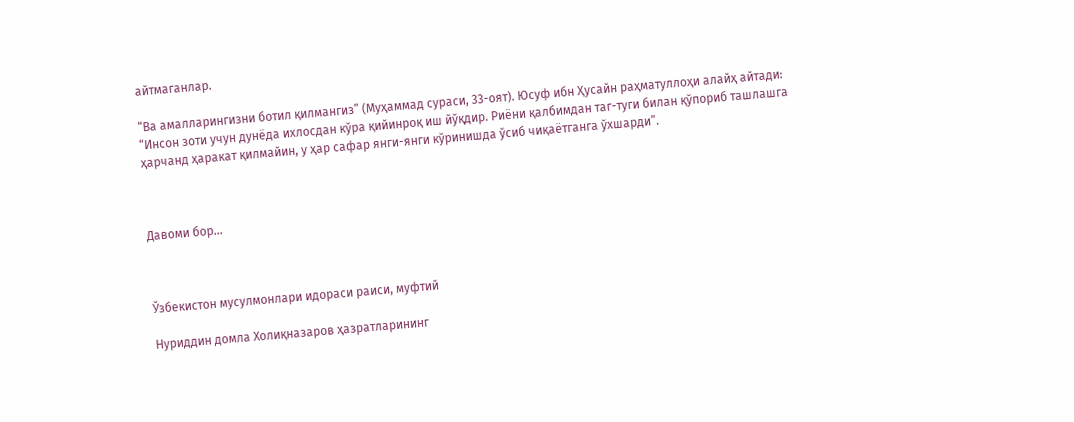айтмаганлар.

“Ва амалларингизни ботил қилмангиз” (Муҳаммад сураси, 33-оят). Юсуф ибн Ҳусайн раҳматуллоҳи алайҳ айтади: “Инсон зоти учун дунёда ихлосдан кўра қийинроқ иш йўқдир. Риёни қалбимдан таг-туги билан қўпориб ташлашга ҳарчанд ҳаракат қилмайин, у ҳар сафар янги-янги кўринишда ўсиб чиқаётганга ўхшарди”.



Давоми бор...



Ўзбекистон мусулмонлари идораси раиси, муфтий

Нуриддин домла Холиқназаров ҳазратларининг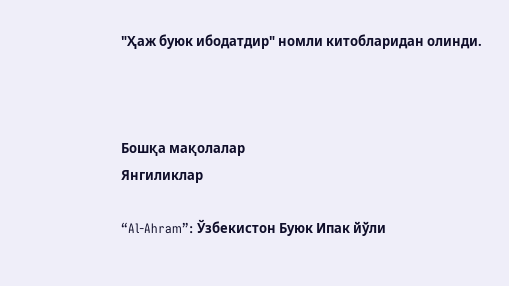"Ҳаж буюк ибодатдир" номли китобларидан олинди.



Бошқа мақолалар
Янгиликлар

“Al-Ahram”: Ўзбекистон Буюк Ипак йўли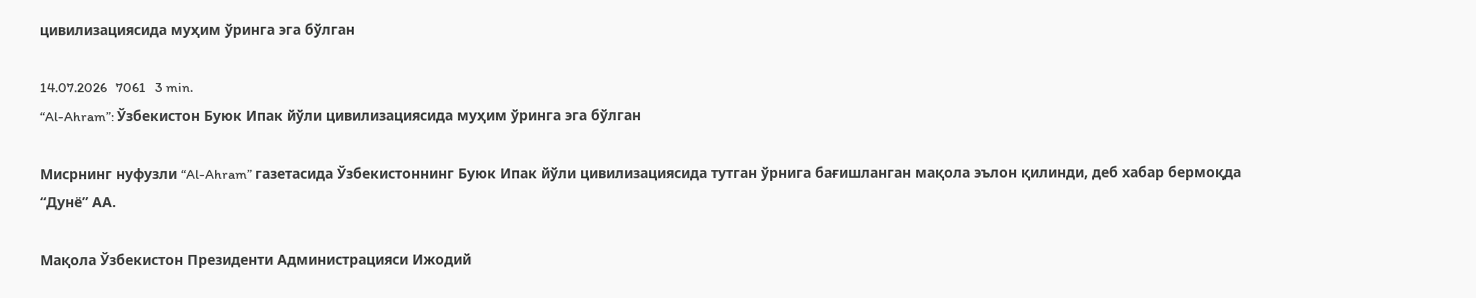цивилизациясида муҳим ўринга эга бўлган

14.07.2026   7061   3 min.
“Al-Ahram”: Ўзбекистон Буюк Ипак йўли цивилизациясида муҳим ўринга эга бўлган

Мисрнинг нуфузли “Al-Ahram” газетасида Ўзбекистоннинг Буюк Ипак йўли цивилизациясида тутган ўрнига бағишланган мақола эълон қилинди, деб хабар бермоқда “Дунё” АА.

Мақола Ўзбекистон Президенти Администрацияси Ижодий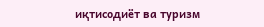иқтисодиёт ва туризм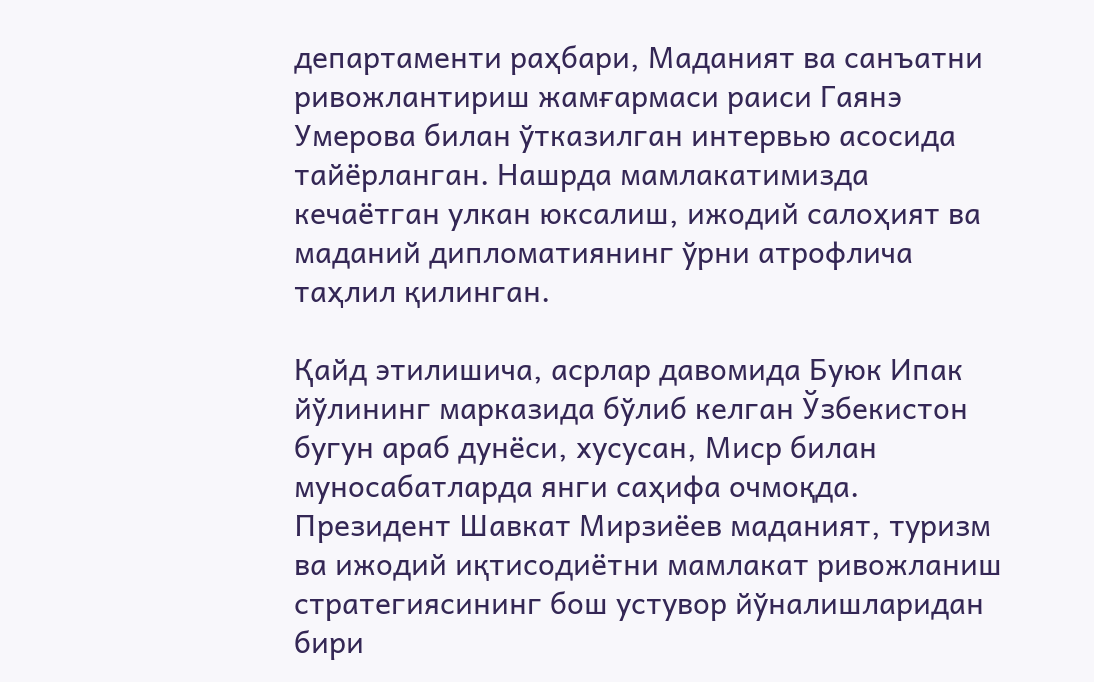департаменти раҳбари, Маданият ва санъатни ривожлантириш жамғармаси раиси Гаянэ Умерова билан ўтказилган интервью асосида тайёрланган. Нашрда мамлакатимизда кечаётган улкан юксалиш, ижодий салоҳият ва маданий дипломатиянинг ўрни атрофлича таҳлил қилинган.

Қайд этилишича, асрлар давомида Буюк Ипак йўлининг марказида бўлиб келган Ўзбекистон бугун араб дунёси, хусусан, Миср билан муносабатларда янги саҳифа очмоқда. Президент Шавкат Мирзиёев маданият, туризм ва ижодий иқтисодиётни мамлакат ривожланиш стратегиясининг бош устувор йўналишларидан бири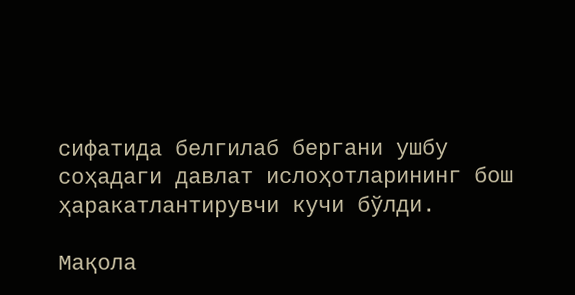сифатида белгилаб бергани ушбу соҳадаги давлат ислоҳотларининг бош ҳаракатлантирувчи кучи бўлди.

Мақола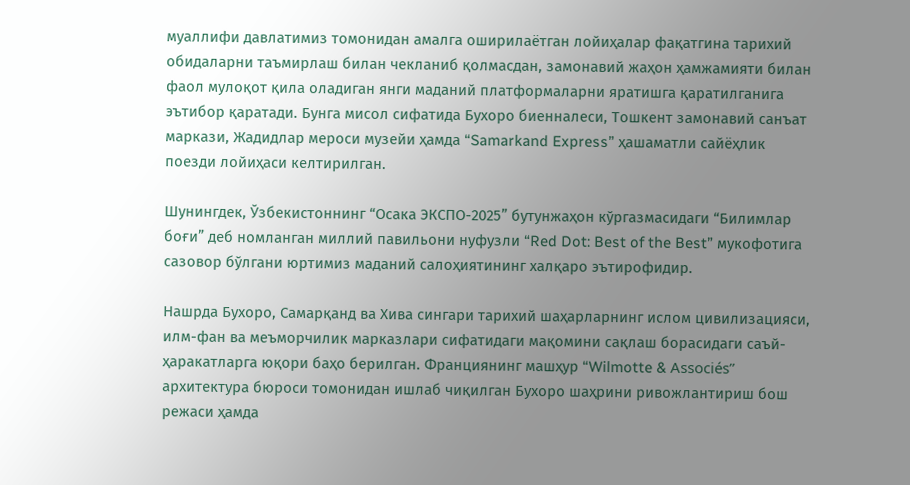муаллифи давлатимиз томонидан амалга оширилаётган лойиҳалар фақатгина тарихий обидаларни таъмирлаш билан чекланиб қолмасдан, замонавий жаҳон ҳамжамияти билан фаол мулоқот қила оладиган янги маданий платформаларни яратишга қаратилганига эътибор қаратади. Бунга мисол сифатида Бухоро биенналеси, Тошкент замонавий санъат маркази, Жадидлар мероси музейи ҳамда “Samarkand Express” ҳашаматли сайёҳлик поезди лойиҳаси келтирилган.

Шунингдек, Ўзбекистоннинг “Осака ЭКСПО-2025” бутунжаҳон кўргазмасидаги “Билимлар боғи” деб номланган миллий павильони нуфузли “Red Dot: Best of the Best” мукофотига сазовор бўлгани юртимиз маданий салоҳиятининг халқаро эътирофидир.

Нашрда Бухоро, Самарқанд ва Хива сингари тарихий шаҳарларнинг ислом цивилизацияси, илм-фан ва меъморчилик марказлари сифатидаги мақомини сақлаш борасидаги саъй-ҳаракатларга юқори баҳо берилган. Франциянинг машҳур “Wilmotte & Associés” архитектура бюроси томонидан ишлаб чиқилган Бухоро шаҳрини ривожлантириш бош режаси ҳамда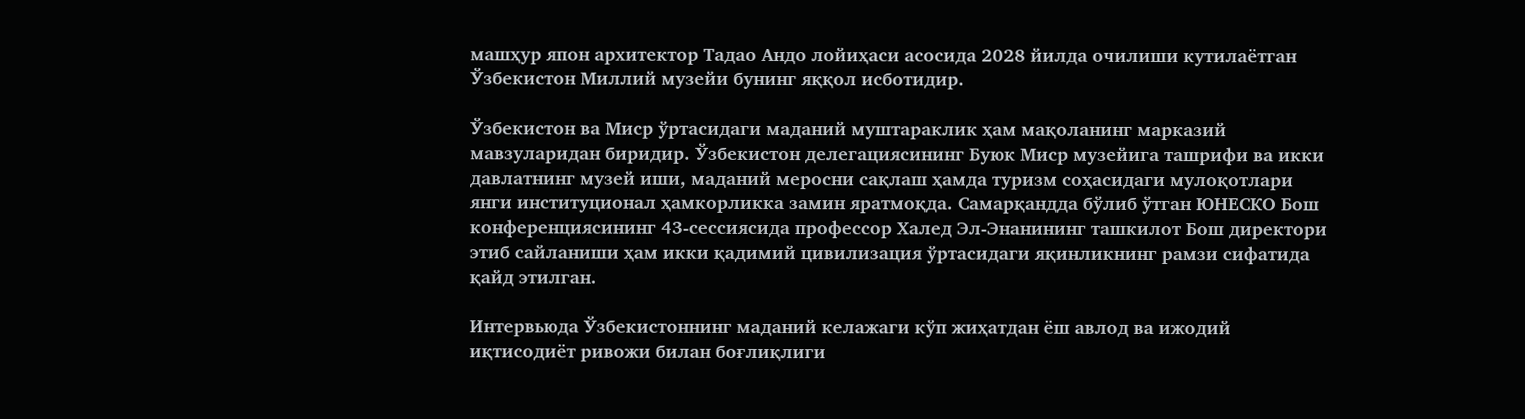машҳур япон архитектор Тадао Андо лойиҳаси асосида 2028 йилда очилиши кутилаётган Ўзбекистон Миллий музейи бунинг яққол исботидир.

Ўзбекистон ва Миср ўртасидаги маданий муштараклик ҳам мақоланинг марказий мавзуларидан биридир. Ўзбекистон делегациясининг Буюк Миср музейига ташрифи ва икки давлатнинг музей иши, маданий меросни сақлаш ҳамда туризм соҳасидаги мулоқотлари янги институционал ҳамкорликка замин яратмоқда. Самарқандда бўлиб ўтган ЮНЕСКО Бош конференциясининг 43-сессиясида профессор Халед Эл-Энанининг ташкилот Бош директори этиб сайланиши ҳам икки қадимий цивилизация ўртасидаги яқинликнинг рамзи сифатида қайд этилган.

Интервьюда Ўзбекистоннинг маданий келажаги кўп жиҳатдан ёш авлод ва ижодий иқтисодиёт ривожи билан боғлиқлиги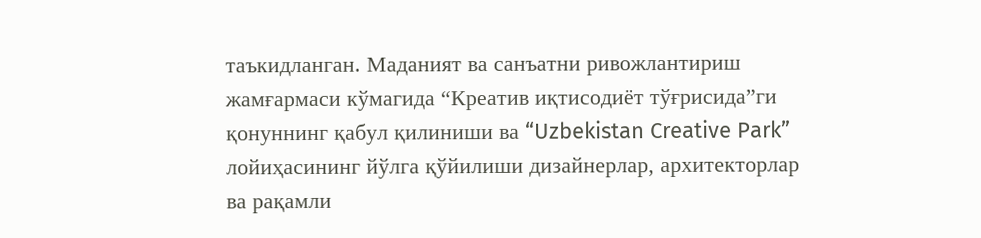таъкидланган. Маданият ва санъатни ривожлантириш жамғармаси кўмагида “Креатив иқтисодиёт тўғрисида”ги қонуннинг қабул қилиниши ва “Uzbekistan Creative Park” лойиҳасининг йўлга қўйилиши дизайнерлар, архитекторлар ва рақамли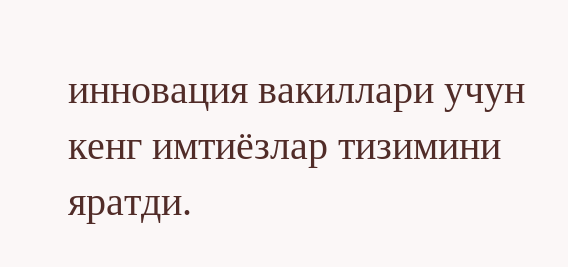инновация вакиллари учун кенг имтиёзлар тизимини яратди.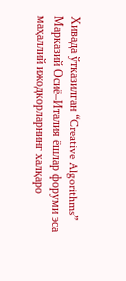Хивада ўтказилган “Creative Algorithms” Марказий Осиё–Италия ёшлар форуми эса маҳаллий ижодкорларнинг халқаро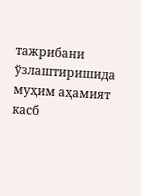тажрибани ўзлаштиришида муҳим аҳамият касб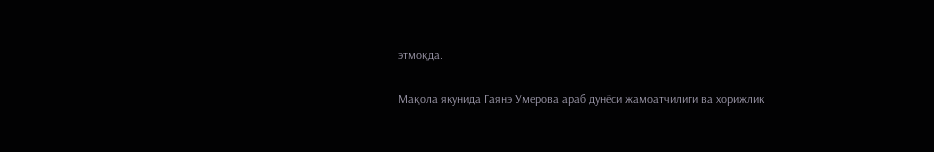этмоқда.

Мақола якунида Гаянэ Умерова араб дунёси жамоатчилиги ва хорижлик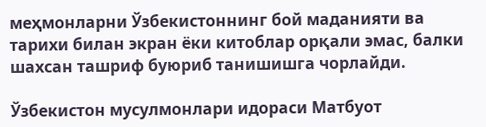меҳмонларни Ўзбекистоннинг бой маданияти ва тарихи билан экран ёки китоблар орқали эмас, балки шахсан ташриф буюриб танишишга чорлайди.

Ўзбекистон мусулмонлари идораси Матбуот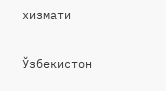хизмати

Ўзбекистон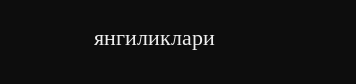янгиликлари